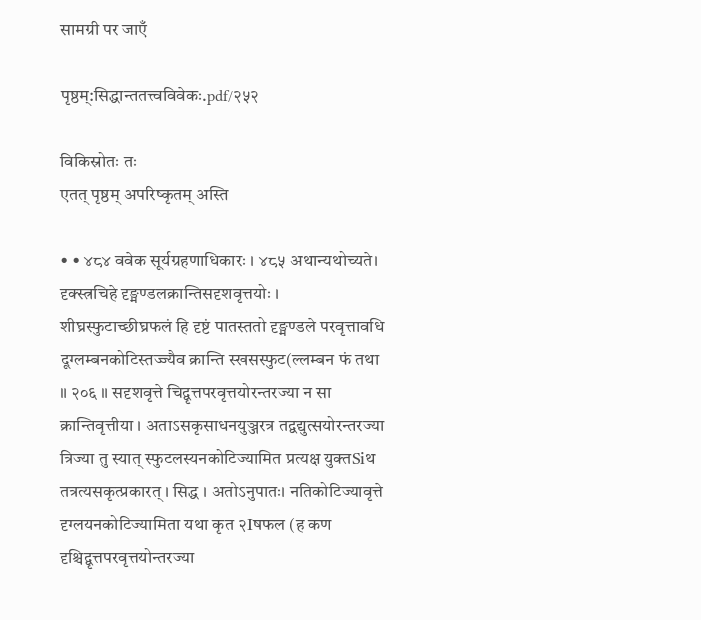सामग्री पर जाएँ

पृष्ठम्:सिद्धान्ततत्त्वविवेकः.pdf/२५२

विकिस्रोतः तः
एतत् पृष्ठम् अपरिष्कृतम् अस्ति

• • ४८४ ववेक सूर्यग्रहणाधिकारः । ४८५ अथान्यथोच्यते। दृक्स्त्रचिहे दृङ्मण्डलक्रान्तिसदृशवृत्तयोः । शीघ्रस्फुटाच्छीघ्रफलं हि दृष्टं पातस्ततो दृङ्मण्डले परवृत्तावधि दूग्लम्बनकोटिस्तज्ज्यैव क्रान्ति स्खसस्फुट(ल्लम्बन फं तथा ॥ २०६ ॥ सदृशवृत्ते चिद्वृत्तपरवृत्तयोरन्तरज्या न सा क्रान्तिवृत्तीया । अताऽसकृसाधनयुञ्जरत्र तद्वद्युत्सयोरन्तरज्या त्रिज्या तु स्यात् स्फुटलस्यनकोटिज्यामित प्रत्यक्ष युक्तSiथ तत्रत्यसकृत्प्रकारत् । सिद्ध । अतोऽनुपातः। नतिकोटिज्यावृत्ते दृग्लयनकोटिज्यामिता यथा कृत २Iषफल (ह कण दृश्चिद्वृत्तपरवृत्तयोन्तरज्या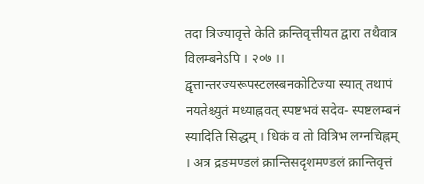तदा त्रिज्यावृत्ते केति क्रन्तिवृत्तीयत द्वारा तथैवात्र विलम्बनेऽपि । २०७ ।। द्वृत्तान्तरज्यरूपस्टलस्बनकोटिज्या स्यात् तथापं नयतेश्च्युतं मध्याह्नवत् स्पष्टभवं सदेव- स्पष्टलम्बनं स्यादिति सिद्धम् । धिकं व तो वित्रिभ लग्नचिह्नम् । अत्र द्रङमण्डलं क्रान्तिसदृशमण्डलं क्रान्तिवृत्तं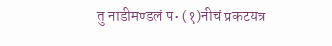तु नाडीमण्डलं प• (१)नीचं प्रकटयत्र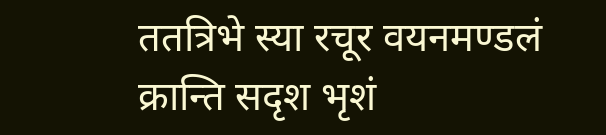ततत्रिभे स्या रचूर वयनमण्डलं क्रान्ति सदृश भृशं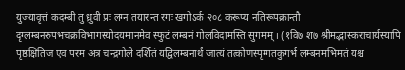युज्यावृत्तं कदम्बी तु ध्रुवी प्रः लग्न तयारन्त रगः खगोऽर्क २०८ करूप्य नतिरूपक्रान्तौ दृग्लम्बनरुपभचक्रविभागस्योदयमानमेव स्फुटं लम्बनं गोलविदामस्ति सुगमम् । (१वि७ श७ श्रीमद्भास्कराचार्यस्यापि पृष्ठक्षितिज एव परम अत्र चन्द्रगोले दर्शितं यद्विलम्बनार्थं जात्यं तत्कोणस्पृग्गतकुगर्भ लम्बनमभिमतं यश्च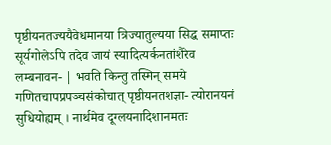पृष्ठीयनतज्ययैवेधमानया त्रिज्यातुल्यया सिद्ध समाप्तः सूर्यगोलेऽपि तदेव जायं स्यादित्यर्कनतांशैरेव लम्बनावन- | भवति किन्तु तस्मिन् समये गणितचापप्रपञ्चसंकोचात् पृष्ठीयनतशज्ञा- त्योरानयनं सुधियोह्यम् । नार्थमेव दूग्लयनादिशानमतः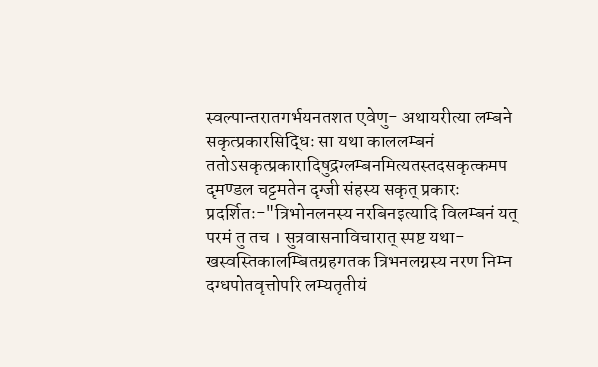स्वल्पान्तरातगर्भयनतशत एवेणु- अथायरीत्या लम्बने सकृत्प्रकारसिद्धिः सा यथा काललम्बनं ततोऽसकृत्प्रकारादिषुद्रग्लम्बनमित्यतस्तदसकृत्कमप दृमण्डल चट्टमतेन दृग्जी संहस्य सकृत् प्रकारः प्रदर्शितः-"त्रिभोनलनस्य नरबिनइत्यादि विलम्बनं यत् परमं तु तच । सुत्रवासनाविचारात् स्पष्ट यथा-खस्वस्तिकालम्बितग्रहगतक त्रिभनलग्नस्य नरण निम्न दग्धपोतवृत्तोपरि लम्यतृतीयं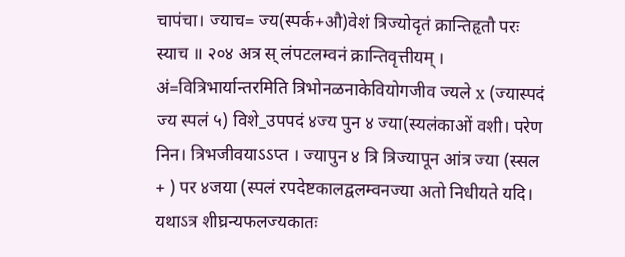चापंचा। ज्याच= ज्य(स्पर्क+औ)वेशं त्रिज्योदृतं क्रान्तिहृतौ परः स्याच ॥ २०४ अत्र स् लंपटलम्वनं क्रान्तिवृत्तीयम् । अं=वित्रिभार्यान्तरमिति त्रिभोनळनाकेवियोगजीव ज्यले x (ज्यास्पदं ज्य स्पलं ५) विशे_उपपदं ४ज्य पुन ४ ज्या(स्यलंकाओं वशी। परेण निन। त्रिभजीवयाऽऽप्त । ज्यापुन ४ त्रि त्रिज्यापून आंत्र ज्या (स्सल + ) पर ४जया (स्पलं रपदेष्टकालद्वलम्वनज्या अतो निधीयते यदि। यथाऽत्र शीघ्रन्यफलज्यकातः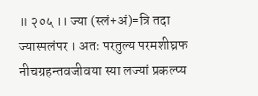॥ २०५ ।। ज्या (स्लं+अं)=त्रि तदा ज्यास्पलंपर । अतः परतुल्य परमशीघ्रफ नीचग्रहन्तवजीवया स्या लज्यां प्रकल्प्य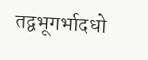तद्वभूगर्भादधो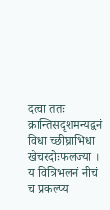दत्वा ततः क्रान्तिसदृशमन्यद्वनं विधा च्छीघ्राभिधा खेचरदोःफलज्या । य वित्रिभलनं नीचं च प्रकल्प्य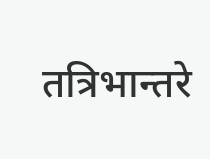तत्रिभान्तरे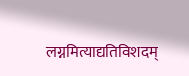लग्नमित्याद्यतिविशदम्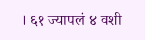। ६१ ज्यापलं ४ वशी